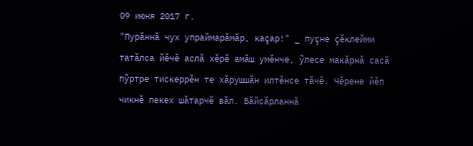09 июня 2017 г.
"Пурăннă чух упраймарăмăр, каçар!" _ пуçне çĕклейми татăлса йĕчĕ аслă хĕрĕ амăш умĕнче, ỹлесе макăрнă сасă пỹртре тискеррĕн те хăрушшăн илтĕнсе тăчĕ. Чĕрене йĕп чикнĕ пекех шăтарчĕ вăл. Вăйсăрланнă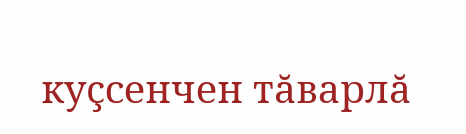куçсенчен тăварлă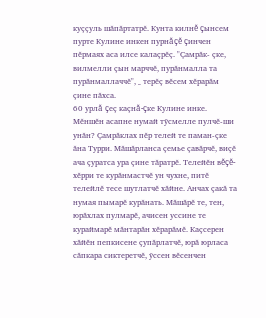куççуль шăпăртатрĕ. Кунта килнĕ çынсем пурте Кулине инкен пурнăçĕ çинчен пĕрмаях аса илсе калаçрĕç. "Çамрăк- çке, вилмелли çын марччĕ, пурăнмалла та пурăнмаллаччĕ", _ терĕç вĕсем хĕрарăм çине пăхса.
60 урлă çеç каçнă-çке Кулине инке. Мĕншĕн асапне нумай тỹсмелле пулчĕ-ши унăн? Çамрăклах пĕр телей те паман-çке ăна Турри. Мăшăрланса çемье çавăрчĕ, виçĕ ача çуратса ура çине тăратрĕ. Телейĕн вĕçĕ-хĕрри те курăнмастчĕ ун чухне, питĕ телейлĕ тесе шутлатчĕ хăйне. Анчах çакă та нумая пымарĕ курăнать. Мăшăрĕ те, тен, юрăхлах пулмарĕ, ачисен уссине те кураймарĕ мăнтарăн хĕрарăмĕ. Каçсерен хăйĕн пепкисене çупăрлатчĕ, юрă юрласа сăпкара сиктеретчĕ, ỹссен вĕсенчен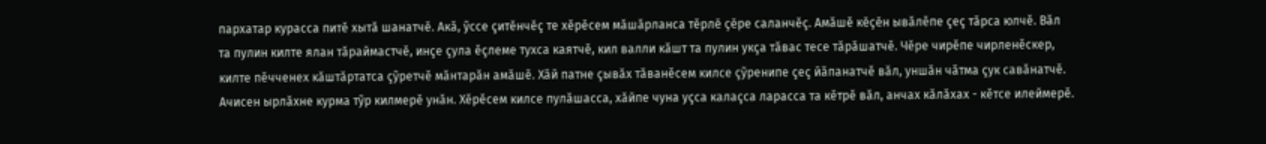пархатар курасса питĕ хытă шанатчĕ. Акă, ỹссе çитĕнчĕç те хĕрĕсем мăшăрланса тĕрлĕ çĕре саланчĕç. Амăшĕ кĕçĕн ывăлĕпе çеç тăрса юлчĕ. Вăл та пулин килте ялан тăраймастчĕ, инçе çула ĕçлеме тухса каятчĕ, кил валли кăшт та пулин укçа тăвас тесе тăрăшатчĕ. Чĕре чирĕпе чирленĕскер, килте пĕчченех кăштăртатса çỹретчĕ мăнтарăн амăшĕ. Хăй патне çывăх тăванĕсем килсе çỹренипе çеç йăпанатчĕ вăл, уншăн чăтма çук савăнатчĕ.
Ачисен ырлăхне курма тỹр килмерĕ унăн. Хĕрĕсем килсе пулăшасса, хăйпе чуна уçса калаçса ларасса та кĕтрĕ вăл, анчах кăлăхах - кĕтсе илеймерĕ.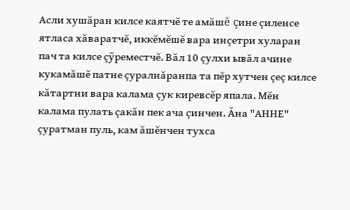Асли хушăран килсе каятчĕ те амăшĕ çине çиленсе ятласа хăваратчĕ, иккĕмĕшĕ вара инçетри хуларан пач та килсе çỹреместчĕ. Вăл 10 çулхи ывăл ачине кукамăшĕ патне çуралнăранпа та пĕр хутчен çеç килсе кăтартни вара калама çук киревсĕр япала. Мĕн калама пулать çакăн пек ача çинчен. Ăна "АННЕ" çуратман пуль, кам ăшĕнчен тухса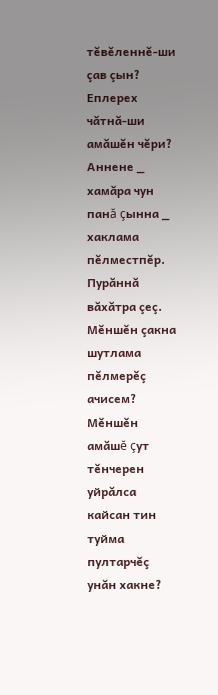тĕвĕленнĕ-ши çав çын? Еплерех чăтнă-ши амăшĕн чĕри? Аннене _ хамăра чун панă çынна _ хаклама пĕлместпĕр.
Пурăннă вăхăтра çеç. Мĕншĕн çакна шутлама пĕлмерĕç ачисем? Мĕншĕн амăшĕ çут тĕнчерен уйрăлса кайсан тин туйма пултарчĕç унăн хакне?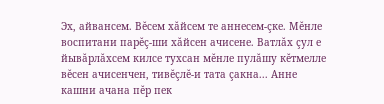Эх, айвансем. Вĕсем хăйсем те аннесем-çке. Мĕнле воспитани парĕç-ши хăйсен ачисене. Ватлăх çул е йывăрлăхсем килсе тухсан мĕнле пулăшу кĕтмелле вĕсен ачисенчен, тивĕçлĕ-и тата çакна... Анне кашни ачана пĕр пек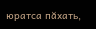юратса пăхать,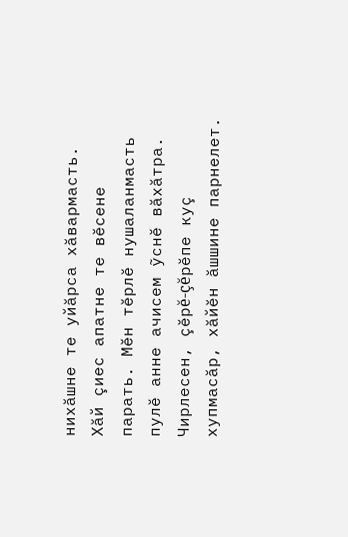нихăшне те уйăрса хăвармасть. Хăй çиес апатне те вĕсене парать. Мĕн тĕрлĕ нушаланмасть пулĕ анне ачисем ỹснĕ вăхăтра. Чирлесен, çĕрĕ-çĕрĕпе куç хупмасăр, хăйĕн ăшшине парнелет.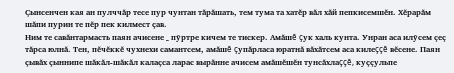Çынсенчен кая ан пулччăр тесе пур чунтан тăрăшать, тем тума та хатĕр вăл хăй пепкисемшĕн. Хĕрарăм шăпи пурин те пĕр пек килмест çав.
Ним те савăнтармасть паян ачисене _ пỹртре кичем те тискер. Амăшĕ çук халь кунта. Унран аса илỹсем çеç тăрса юлнă. Тен, пĕчĕккĕ чухнехи самантсем, амăшĕ çупăрласа юратнă вăхăтсем аса килеççĕ вĕсене. Паян çывăх çыннипе шăкăл-шăкăл калаçса ларас вырăнне ачисем амăшĕшĕн тунсăхлаççĕ, куççульпе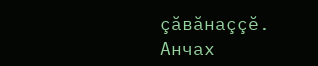çăвăнаççĕ. Анчах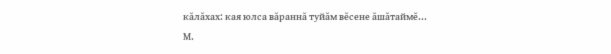кăлăхах: кая юлса вăраннă туйăм вĕсене ăшăтаймĕ...
М.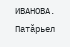ИВАНОВА. Патăрьел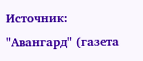Источник: "Авангард" (газета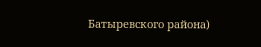Батыревского района)